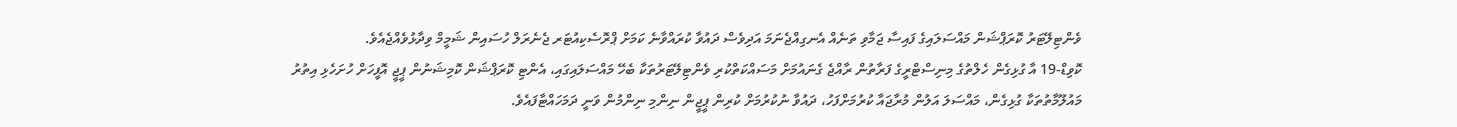ވެންޓިލޭޓަރު ކޮރަޕްޝަން މައްސަލައިގެ ފައިސާ ޖަމާވި ތަނެއް އެނގިއްޖެނަމަ އަދިވެސް ދައުވާ ކުރައްވާނެ ކަމަށް ޕްރޮސެކިއުޓަރ ޖެނެރަލް ހުސައިން ޝަމީމް ވިދާޅުވެއްޖެއެވެ.
ކޮވިޑް-19 އާ ގުޅިގެން ހެލްތުގެ މިނިސްޓްރީގެ ފަރާތުން ރާއްޖެ ގެނައުމަށް މަސައްކަތްކުރި ވެންޓިލޭޓަރުތަކާ ބެހޭ މައްސަލައިގައި، އެންޓި ކޮރަޕްޝަން ކޮމިޝަނުން ޕީޖީ އޮފީހަށް ހުށަހެޅި އިތުރު މައުލޫމާތުތަކާ ގުޅިގެން، މައްސަލަ އަލުން މުރާޖައާ ކުރުމަށްފަހު، ދައުވާ ނުކުރުމަށް ކުރިން ޕީޖީން ނިންމި ނިންމުން ވަނީ ދަމަހައްޓާފައެވެ.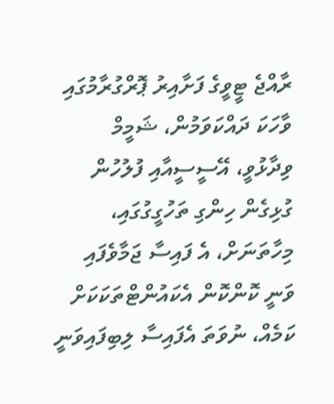ރާއްޖެ ޓީވީގެ ފަށާއިރު ޕޮރްގުރާމުގައި ވާހަކަ ދައްކަވަމުން، ޝަމީމް ވިދާޅުވީ، އޭސީސީއާއި ފުލުހުން ގުޅިގެން ހިންގި ތަހުގީގުގައި، މިހާތަނަށް، އެ ފައިސާ ޖަމާވެފައި ވަނީ ކޮންކޮން އެކައުންޓްތަކަކަށް ކަމެއް، ނުވަތަ އެފައިސާ ލިބިފައިވަނީ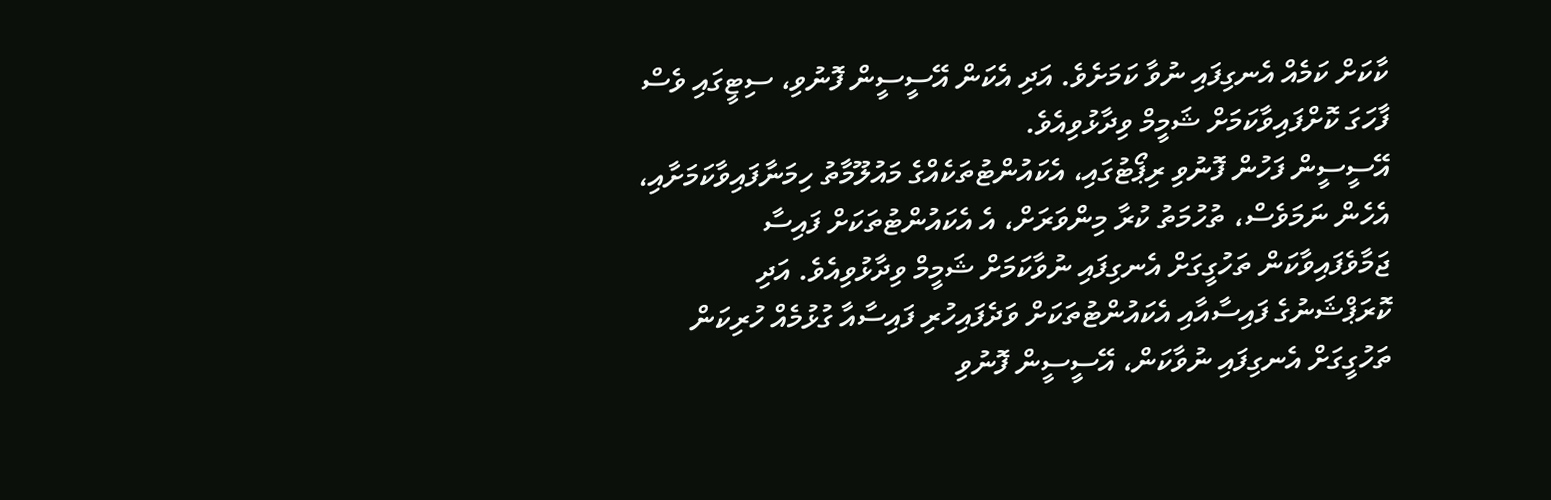ކާކަށް ކަމެއް އެނގިފައި ނުވާ ކަމަށެވެ. އަދި އެކަން އޭސީސީން ފޮނުވި، ސިޓީގައި ވެސް ފާހަގަ ކޮށްފައިވާކަމަށް ޝަމީމް ވިދާޅުވިއެވެ.
އޭސީސީން ފަހުން ފޮނުވި ރިޕޯޓުގައި، އެކައުންޓުތަކެއްގެ މައުލޫމާތު ހިމަނާފައިވާކަމަށާއި، އެހެން ނަމަވެސް، ތުހުމަތު ކުރާ މިންވަރަށް، އެ އެކައުންޓުތަކަށް ފައިސާ ޖަމާވެފައިވާކަން ތަހުގީގަށް އެނގިފައި ނުވާކަމަށް ޝަމީމް ވިދާޅުވިއެވެ. އަދި ކޮރަޕްޝަނުގެ ފައިސާއާއި އެކައުންޓުތަކަށް ވަދެފައިހުރި ފައިސާއާ ގުޅުމެއް ހުރިކަން ތަހުގީގަށް އެނގިފައި ނުވާކަން، އޭސީސީން ފޮނުވި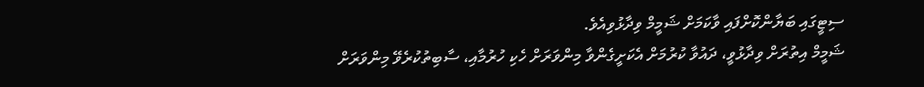ސިޓީގައި ބަޔާންކޮށްފައި ވާކަމަށް ޝަމީމް ވިދާޅުވިއެވެ.
ޝަމީމް އިތުރަށް ވިދާޅުވީ، ދައުވާ ކުރުމަށް އެކަށީގެންވާ މިންވަރަށް ހެކި ހުރުމާއި، ސާބިތުކުރެވޭ މިންވަރަށް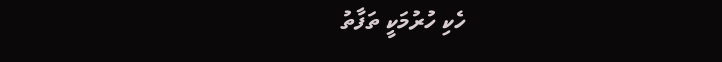ހެކި ހުރުމަކީ ތަފާތު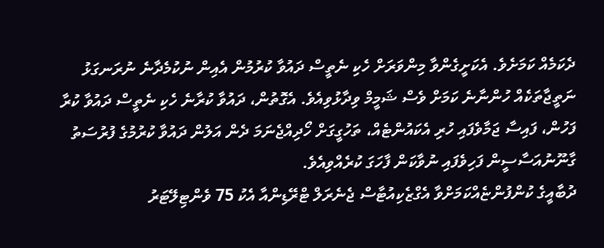ދެކަމެއް ކަމަށެވެ. އެކަށީގެންވާ މިންވަރަށް ހެކި ނެތީސް ދައުވާ ކުރުމުން އެއިން ނުކުމެދާނެ ނުރަނގަޅު ނަތީޖާތަކެއް ހުންނާނެ ކަމަށް ވެސް ޝަމީމް ވިދާޅުވިއެވެ. އެގޮތުން، ދައުވާ ކުރާނެ ހެކި ނެތީސް ދައުވާ ކުރާ ފަހުން، ފައިސާ ޖަމާވެފައި ހުރި އެކައުންޓެއް، ތަހުގީގަށް ހޯދިއްޖެނަމަ ދެން އަލުން ދައުވާ ކުރުމުގެ ފުރުސަތު ގާނޫނުއަސާސީން ފަހިވެފައި ނުވާކަން ފާހަގަ ކުރެއްވިއެވެ.
ދުބާއީގެ ކުންފުންޏެއްކަމަށްވާ އެގްޒެކިއުޓާސް ޖެނެރަލް ޓްރޭޑިންއާ އެކު 75 ވެންޓިލޭޓަރު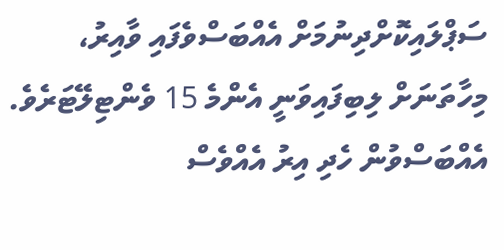ސަޕްލައިކޮށްދިނުމަށް އެއްބަސްވެފައި ވާއިރު، މިހާތަނަށް ލިބިފައިވަނީ އެންމެ 15 ވެންޓިލޭޓަރެވެ. އެއްބަސްވުން ހެދި އިރު އެއްވެސް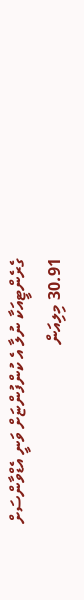ގެރެންޓީއަކާ ނުލާ އެ ކުންފުންޏަށް ވަނީ އެޑްވާންސަށް 30.91 މިލިއަން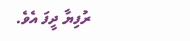ރުފިޔާ ދީފަ އެވެ.